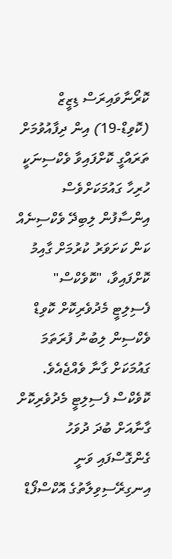ކޮރޯނާވައިރަސް ޑިޒީޒް (ކޮވިޑް-19) އިން ދިފާއުވުމަށް ތަރައްގީ ކޮށްފައިވާ ވެކްސިނަކީ ހުރިހާ ގައުމަކަށްވެސް އިންސާފުން ލިބިދޭ ވެކްސިނެއް ކަން ކަށަވަރު ކުރުމަށް ގާއިމު ކޮށްފައިވާ، "ކޮވެކްސް" ފެސިލިޓީ މެދުވެރިކޮށް ކޮވިޑް ވެކްސިން ލިބުނު ފުރަތަމަ ގައުމަކަށް ގާނާ ވެއްޖެއެވެ.
ކޮވެކްސް ފެސިލިޓީ މެދުވެރިކޮށް ގާނާއަށް ބުދަ ދުވަހު ގެންގޮސްފައި ވަނީ އިނގިރޭސިވިލާތުގެ އޮކްސްފޯޑް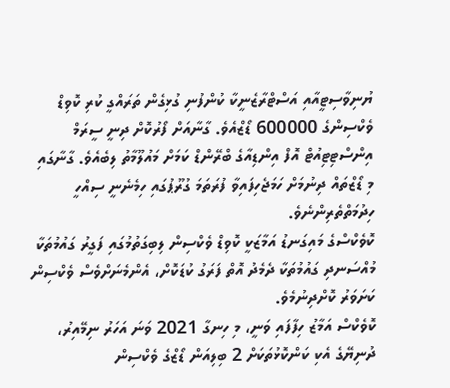ޔުނިވާސިޓީއާއި އަސްޓްރާޒެނީކާ ކުންފުނި ގުޅިގެން ތަރައްގީ ކުރި ކޮވިޑް ވެކްސިންގެ 600000 ޑޯޒްއެވެ. ގާނާއަށް ފޯރުކޮށް ދިނީ ސީރަމް އިންސްޓިޓިއުޓް އޮފް އިންޑިއާގެ ބްރޭންޑް ކަމަށް މައުލޫމާތު ލިބެއެވެ. ގާނާގައި މި ޑޯޒްތައް ދިނުމަށް ހަމަޖެހިފައިވާ ފުރަތަމަ ގުރޫޕުގައި ހިމެނެނީ ސިއްހީ ހިދުމަތްތެރިންނެވެ.
ކޮވެކްސްގެ މައިގަނޑު އަމާޒަކީ ކޮވިޑް ވެކްސިން ލިބިގަތުމުގައި ފަގީރު ގައުމުތަކާ މުއްސަނދި ގައުމުތަކާ ދެމެދު އޮތް ފަރަގު ކުޑަކޮށް، އެންމެނަށްވެސް ވެކްސިން ކަށަވަރު ކޮށްދިނުމެވެ.
ކޮވެކްސް އަމާޒު ހިފާފައި ވަނީ، މި ހިނގާ 2021 ވަނަ އަހަރު ނިމޭއިރު، ދުނިޔޭގެ އެކި ކަންކޮޅުތަކަށް 2 ބިލިއަން ޑޯޒްގެ ވެކްސިން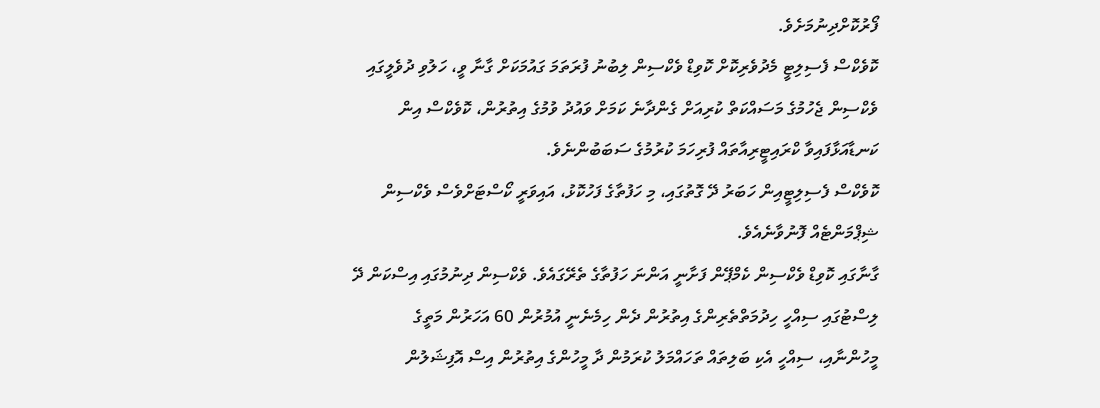ފޯރުކޮށްދިނުމަށެވެ.
ކޮވެކްސް ފެސިލިޓީ މެދުވެރިކޮށް ކޮވިޑް ވެކްސިން ލިބުނު ފުރަތަމަ ގައުމަކަށް ގާނާ ވީ، ހަލުވި ދުވެލީގައި ވެކްސިން ޖެހުމުގެ މަސައްކަތް ކުރިއަށް ގެންދާނެ ކަމަށް ވައުދު ވުމުގެ އިތުރުން، ކޮވެކްސް އިން ކަނޑާއަޅާފައިވާ ކްރައިޓީރިއާތައް ފުރިހަމަ ކުރުމުގެ ސަބަބުންނެވެ.
ކޮވެކްސް ފެސިލިޓީއިން ހަބަރު ދޭ ގޮތުގައި، މި ހަފުތާގެ ފަހުކޮޅު، އައިވަރީ ކޯސްޓަށްވެސް ވެކްސިން ޝިޕްމަންޓެއް ފޮނުވާނެއެވެ.
ގާނާގައި ކޮވިޑް ވެކްސިން ކެމްޕޭން ފަށާނީ އަންނަ ހަފުތާގެ ތެރޭގައެވެ. ވެކްސިން ދިނުމުގައި އިސްކަން ދޭ ލިސްޓުގައި ސިއްހީ ހިދުމަތްތެރިންގެ އިތުރުން ދެން ހިމެނެނީ އުމުރުން 60 އަހަރުން މަތީގެ މީހުންނާއި، ސިއްހީ އެކި ބަލިތައް ތަހައްމަލު ކުރަމުން ދާ މީހުންގެ އިތުރުން އިސް އޮފިޝަލުން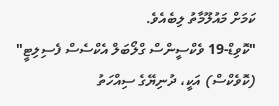ކަމަށް މައުލޫމާތު ލިބެއެވެ.
"ކޮވިޑް-19 ވެކްސީންސް ގްލޯބަލް އެކްސެސް ފެސިލިޓީ" (ކޮވެކްސް) އަކީ، ދުނިޔޭގެ ސިއްހަތު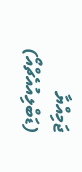ޖަމިއްޔާ (ޑަބްލިއުއެޗްއޯ)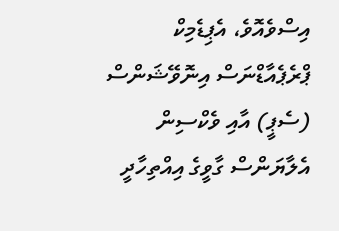އިސްވެއޮވެ، އެޕިޑެމިކް ޕްރެޕެއާޑްނަސް އިނޮވޭޝަންސް (ސެޕީ) އާއި ވެކްސިން އެލާޔަންސް ގާވީގެ އިއްތިހާދީ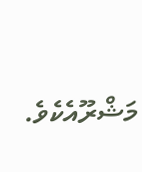މަޝްރޫއެކެވެ.